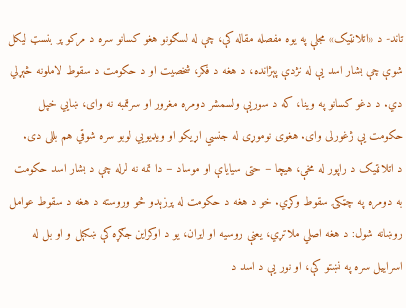تاند- د «اتلانټیک» مجلې په یوه مفصله مقاله کې، چې له لسګونو هغو کسانو سره د مرکو پر بنسټ لیکل شوې چې بشار اسد یې له نژدې پېژانده، د هغه د فکر، شخصیت او د حکومت د سقوط لاملونه څېړلي دي. د دغو کسانو په وینا، که د سوریې ولسمشر دومره مغرور او سرټمبه نه وای، ښايي خپل حکومت یې ژغورلی وای. هغوی نوموړی له جنسي اړیکو او ویډیویي لوبو سره شوقي هم بللی دی.
د اتلانټیک د راپور له مخې، هیچا – حتی سيایاې او موساد – دا تمه نه لرله چې د بشار اسد حکومت به دومره په چټکۍ سقوط وکړي. خو د هغه د حکومت له پرزېدو څو وروسته د هغه د سقوط عوامل روښانه شول: د هغه اصلي ملاتړي، یعنې روسیه او ایران، یو د اوکراین جګړه کې ښکېل و او بل له اسراییل سره په نښتو کې، او نور یې د اسد د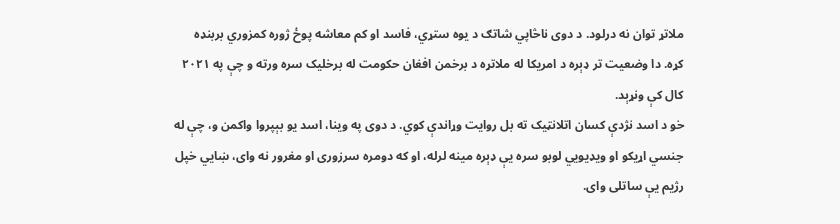ملاتړ توان نه درلود. د دوی ناڅاپي شاتګ د یوه ستړي، فاسد او کم معاشه پوځ ژوره کمزوري بربنډه کړه. دا وضعیت تر ډېره د امریکا له ملاتړه د برخمن افغان حکومت له برخلیک سره ورته و چې په ۲۰۲۱ کال کې ونړېد.
خو د اسد نژدې کسان اتلانټیک ته بل روایت وړاندې کوي. د دوی په وینا، اسد یو بېپروا واکمن و، چې له جنسي اړیکو او ویډیویي لوبو سره یې ډېره مینه لرله، او که دومره سرزوری او مغرور نه وای، ښايي خپل رژیم یې ساتلی وای.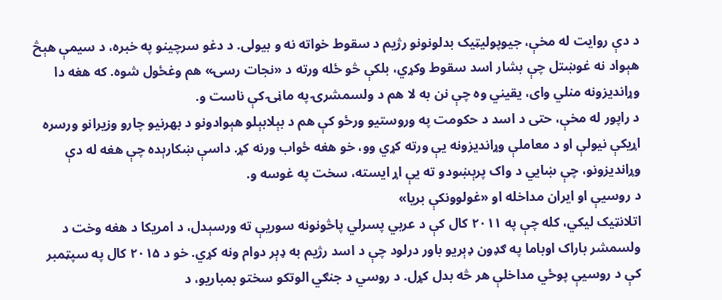د دې روایت له مخې، جیوپولیټیک بدلونونو رژیم د سقوط خواته نه و بیولی. د دغو سرچینو په خبره، د سیمې هېڅ هېواد نه غوښتل چې بشار اسد سقوط وکړي، بلکې څو ځله ورته د «نجات رسۍ» هم وغځول شوه. که هغه دا وړاندیزونه منلي وای، یقیني وه چې نن به لا هم د ولسمشرۍ په ماڼۍ کې ناست و.
د راپور له مخې، حتی د اسد د حکومت په وروستیو ورځو کې هم د بېلابېلو هېوادونو د بهرنیو چارو وزیرانو ورسره اړیکې نیولې او د معاملې وړاندیزونه یې ورته کړي وو، خو هغه ځواب ورنه کړ. داسې ښکارېده چې هغه له دې وړاندیزونو، چې ښايي د واک پرېښودو ته یې اړ ایسته، سخت په غوسه و.
د روسیې او ایران مداخله او «غولوونکې بریا»
اتلانټیک لیکي، کله چې په ۲۰۱۱ کال کې د عربي پسرلي پاڅونونه سوریې ته ورسېدل، د امریکا د هغه وخت د ولسمشر باراک اوباما په ګډون ډېریو باور درلود چې د اسد رژیم به ډېر دوام ونه کړي. خو د ۲۰۱۵ کال په سپټمبر کې د روسیې پوځي مداخلې هر څه بدل کړل. د روسي د جنګي الوتکو سختو بمباریو، د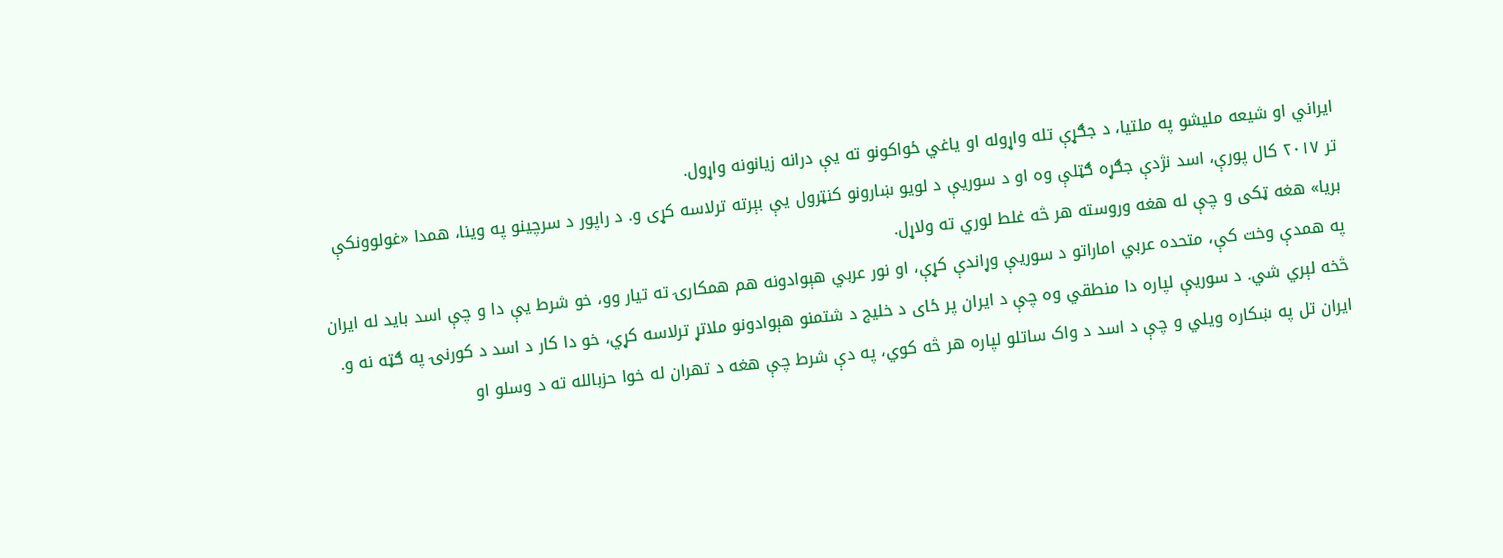ایراني او شیعه ملیشو په ملتیا، د جګړې تله واړوله او یاغي ځواکونو ته یې درانه زیانونه واړول.
تر ۲۰۱۷ کال پورې، اسد نژدې جګړه ګټلې وه او د سوریې د لویو ښارونو کنټرول یې بېرته ترلاسه کړی و. د راپور د سرچینو په وینا، همدا «غولوونکې بریا» هغه ټکی و چې له هغه وروسته هر څه غلط لوري ته ولاړل.
په همدې وخت کې، متحده عربي اماراتو د سوریې وړاندې کړې، او نور عربي هېوادونه هم همکارۍ ته تیار وو، خو شرط یې دا و چې اسد باید له ایران څخه لېري شي. د سوریې لپاره دا منطقي وه چې د ایران پر ځای د خلیج د شتمنو هېوادونو ملاتړ ترلاسه کړي، خو دا کار د اسد د کورنۍ په ګټه نه و.
ایران تل په ښکاره ویلي و چې د اسد د واک ساتلو لپاره هر څه کوي، په دې شرط چې هغه د تهران له خوا حزبالله ته د وسلو او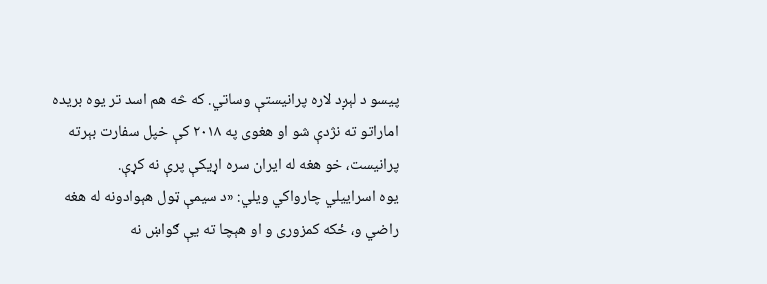پیسو د لېږد لاره پرانیستې وساتي. که څه هم اسد تر یوه بریده اماراتو ته نژدې شو او هغوی په ۲۰۱۸ کې خپل سفارت بېرته پرانیست، خو هغه له ایران سره اړیکې پرې نه کړې.
یوه اسراییلي چارواکي ویلي: «د سیمې ټول هېوادونه له هغه راضي و، ځکه کمزوری و او هېچا ته یې ګواښ نه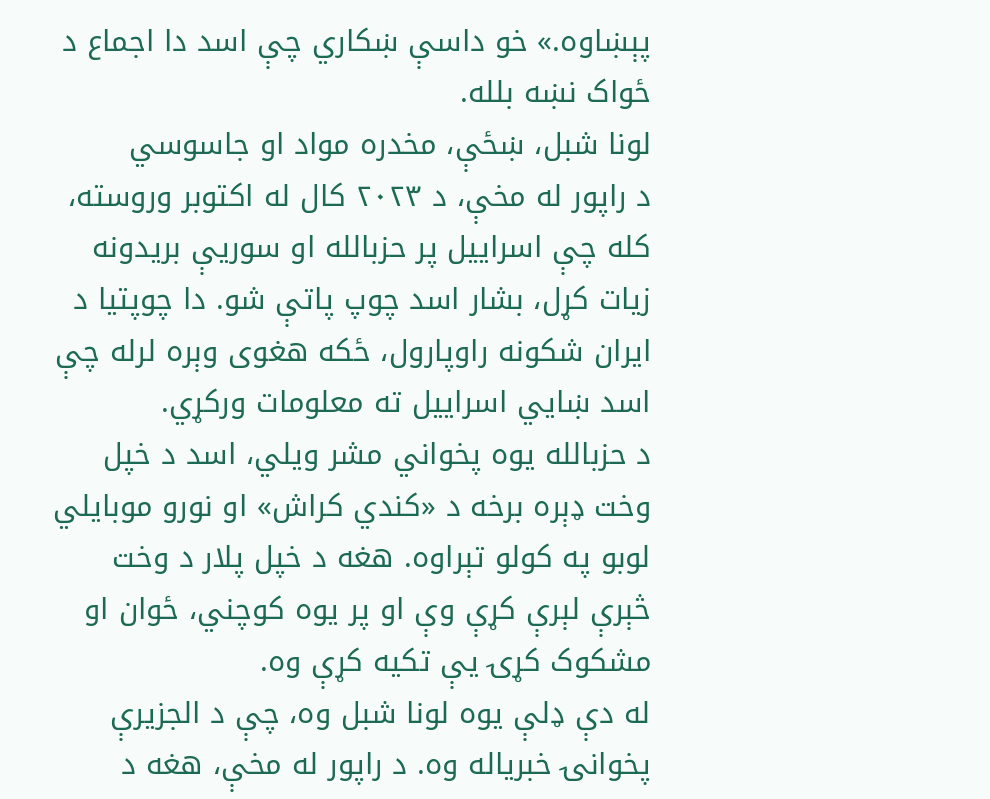پېښاوه.» خو داسې ښکاري چې اسد دا اجماع د ځواک نښه بلله.
لونا شبل، ښځې، مخدره مواد او جاسوسي
د راپور له مخې، د ۲۰۲۳ کال له اکتوبر وروسته، کله چې اسراییل پر حزبالله او سوریې بریدونه زیات کړل، بشار اسد چوپ پاتې شو. دا چوپتیا د ایران شکونه راوپارول، ځکه هغوی وېره لرله چې اسد ښايي اسراییل ته معلومات ورکړي.
د حزبالله یوه پخواني مشر ویلي، اسد د خپل وخت ډېره برخه د «کندي کراش» او نورو موبایلي لوبو په کولو تېراوه. هغه د خپل پلار د وخت څېرې لېرې کړې وې او پر یوه کوچني، ځوان او مشکوک کړۍ یې تکیه کړې وه.
له دې ډلې یوه لونا شبل وه، چې د الجزیرې پخوانۍ خبریاله وه. د راپور له مخې، هغه د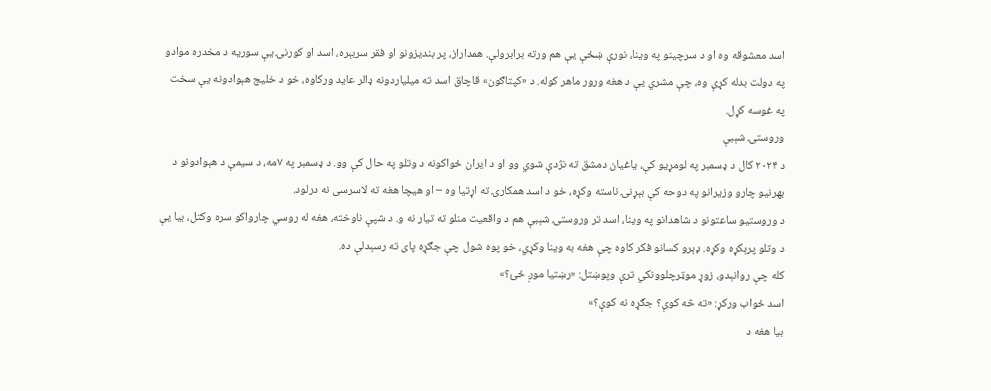اسد معشوقه وه او د سرچینو په وینا، نورې ښځې یې هم ورته برابرولې. همداراز، پر بندیزونو او فقر سربېره، اسد او کورنۍ یې سوریه د مخدره موادو په دولت بدله کړې وه، چې مشري یې د هغه ورور ماهر کوله. د «کپتاګون» قاچاق اسد ته میلیاردونه ډالر عاید ورکاوه، خو د خلیج هېوادونه یې سخت په غوسه کړل.
وروستۍ شېبې
د ۲۰۲۴ کال د ډسمبر په لومړیو کې، یاغیان دمشق ته نژدې شوي وو او د ایران ځواکونه د وتلو په حال کې وو. د ډسمبر په ۷مه، د سیمې د هېوادونو د بهرنیو چارو وزیرانو په دوحه کې بېړنۍ ناسته وکړه، خو د اسد همکارۍ ته اړتیا وه – او هیچا هغه ته لاسرسی نه درلود.
د وروستیو ساعتونو د شاهدانو په وینا، اسد تر وروستۍ شېبې هم د واقعیت منلو ته تیار نه و. د شپې ناوخته، هغه له روسي چارواکو سره وکتل، بیا یې د وتلو پرېکړه وکړه. ډېرو کسانو فکر کاوه چې هغه به وینا وکړي، خو پوه شول چې جګړه پای ته رسېدلې ده.
کله چې روانېدو، زوړ موټرچلوونکي ترې وپوښتل: «رښتیا موږ ځئ؟»
اسد ځواب ورکړ: «ته څه کوې؟ جګړه نه کوې؟»
بیا هغه د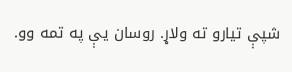شپې تیارو ته ولاړ. روسان یې په تمه وو.